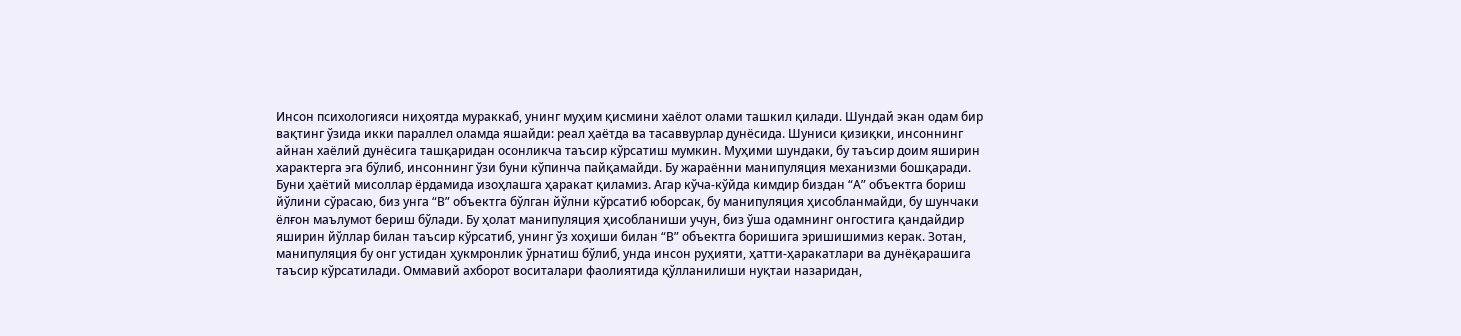Инсон психологияси ниҳоятда мураккаб, унинг муҳим қисмини хаёлот олами ташкил қилади. Шундай экан одам бир вақтинг ўзида икки параллел оламда яшайди: реал ҳаётда ва тасаввурлар дунёсида. Шуниси қизиқки, инсоннинг айнан хаёлий дунёсига ташқаридан осонликча таъсир кўрсатиш мумкин. Муҳими шундаки, бу таъсир доим яширин характерга эга бўлиб, инсоннинг ўзи буни кўпинча пайқамайди. Бу жараённи манипуляция механизми бошқаради.
Буни ҳаётий мисоллар ёрдамида изоҳлашга ҳаракат қиламиз. Агар кўча-кўйда кимдир биздан “А” объектга бориш йўлини сўрасаю, биз унга “В” объектга бўлган йўлни кўрсатиб юборсак, бу манипуляция ҳисобланмайди, бу шунчаки ёлғон маълумот бериш бўлади. Бу ҳолат манипуляция ҳисобланиши учун, биз ўша одамнинг онгостига қандайдир яширин йўллар билан таъсир кўрсатиб, унинг ўз хоҳиши билан “В” объектга боришига эришишимиз керак. Зотан, манипуляция бу онг устидан ҳукмронлик ўрнатиш бўлиб, унда инсон руҳияти, ҳатти-ҳаракатлари ва дунёқарашига таъсир кўрсатилади. Оммавий ахборот воситалари фаолиятида қўлланилиши нуқтаи назаридан,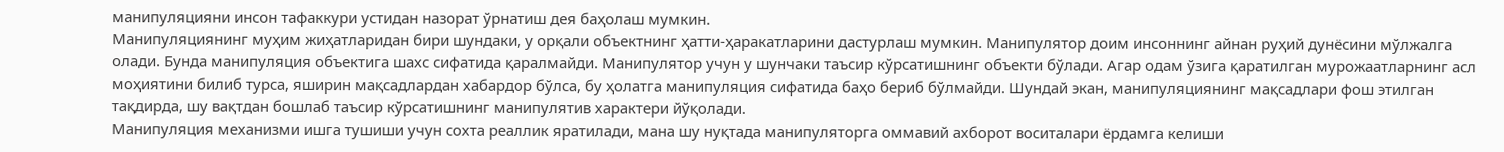манипуляцияни инсон тафаккури устидан назорат ўрнатиш дея баҳолаш мумкин.
Манипуляциянинг муҳим жиҳатларидан бири шундаки, у орқали объектнинг ҳатти-ҳаракатларини дастурлаш мумкин. Манипулятор доим инсоннинг айнан руҳий дунёсини мўлжалга олади. Бунда манипуляция объектига шахс сифатида қаралмайди. Манипулятор учун у шунчаки таъсир кўрсатишнинг объекти бўлади. Агар одам ўзига қаратилган мурожаатларнинг асл моҳиятини билиб турса, яширин мақсадлардан хабардор бўлса, бу ҳолатга манипуляция сифатида баҳо бериб бўлмайди. Шундай экан, манипуляциянинг мақсадлари фош этилган тақдирда, шу вақтдан бошлаб таъсир кўрсатишнинг манипулятив характери йўқолади.
Манипуляция механизми ишга тушиши учун сохта реаллик яратилади, мана шу нуқтада манипуляторга оммавий ахборот воситалари ёрдамга келиши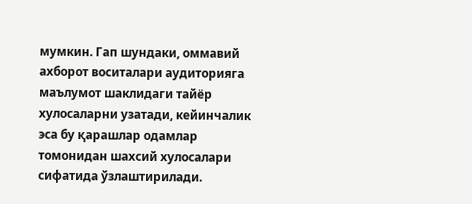мумкин. Гап шундаки, оммавий ахборот воситалари аудиторияга маълумот шаклидаги тайёр хулосаларни узатади, кейинчалик эса бу қарашлар одамлар томонидан шахсий хулосалари сифатида ўзлаштирилади.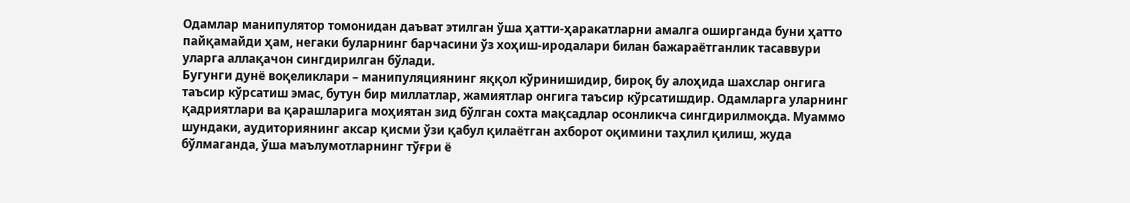Одамлар манипулятор томонидан даъват этилган ўша ҳатти-ҳаракатларни амалга оширганда буни ҳатто пайқамайди ҳам, негаки буларнинг барчасини ўз хоҳиш-иродалари билан бажараётганлик тасаввури уларга аллақачон сингдирилган бўлади.
Бугунги дунё воқеликлари – манипуляциянинг яққол кўринишидир, бироқ бу алоҳида шахслар онгига таъсир кўрсатиш эмас, бутун бир миллатлар, жамиятлар онгига таъсир кўрсатишдир. Одамларга уларнинг қадриятлари ва қарашларига моҳиятан зид бўлган сохта мақсадлар осонликча сингдирилмоқда. Муаммо шундаки, аудиториянинг аксар қисми ўзи қабул қилаётган ахборот оқимини таҳлил қилиш, жуда бўлмаганда, ўша маълумотларнинг тўғри ё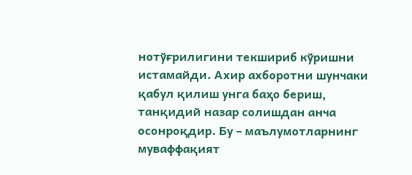нотўғрилигини текшириб кўришни истамайди. Ахир ахборотни шунчаки қабул қилиш унга баҳо бериш, танқидий назар солишдан анча осонроқдир. Бу – маълумотларнинг муваффақият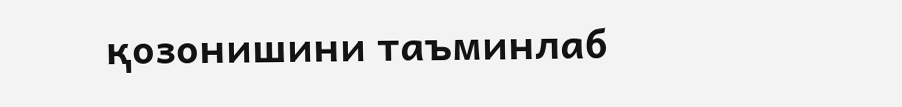қозонишини таъминлаб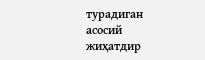турадиган асосий жиҳатдир